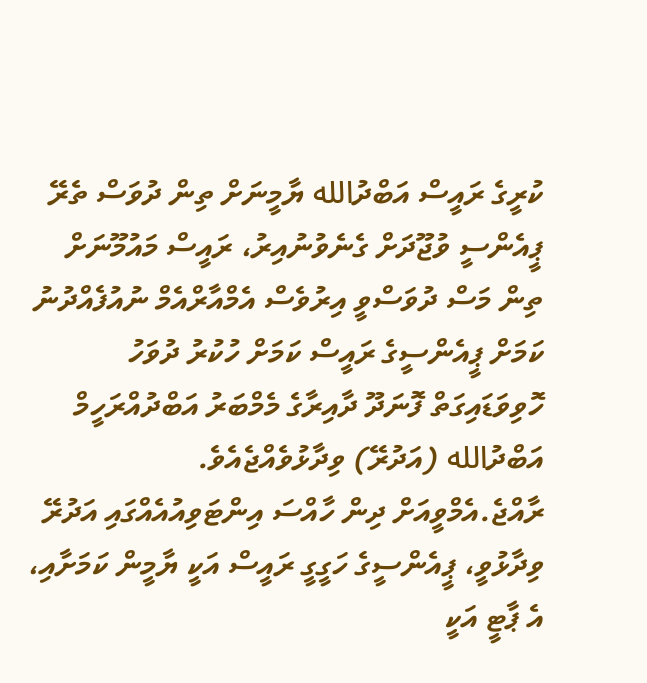ކުރީގެ ރައީސް އަބްދުالله ޔާމީނަށް ތިން ދުވަސް ތެރޭ ޕީއެންސީ ވުޖޫދަށް ގެނެވުނުއިރު، ރައީސް މައުމޫނަށް ތިން މަސް ދުވަސްވީ އިރުވެސް އެމްއާރްއެމް ނުއުފެއްދުނު ކަމަށް ޕީއެންސީގެ ރައީސް ކަމަށް ހުކުރު ދުވަހު ހޮވިވަޑައިގަތް ފޮނަދޫ ދާއިރާގެ މެމްބަރު އަބްދުއްރަހީމް އަބްދުالله (އަދުރޭ) ވިދާޅުވެއްޖެއެވެ.
ރާއްޖެ.އެމްވީއަށް ދިން ހާއްސަ އިންޓަވިއުއެއްގައި އަދުރޭ ވިދާޅުވީ، ޕީއެންސީގެ ހަގީގީ ރައީސް އަކީ ޔާމީން ކަމަށާއި، އެ ޕާޓީ އަކީ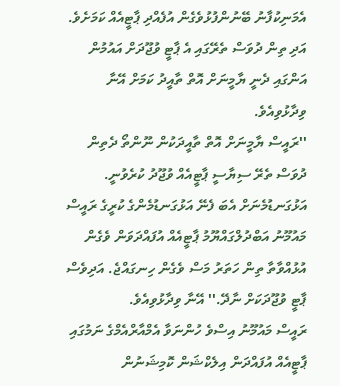އެމަނިކުފާނު ބޭނުންފުޅުވެގެން އުފެއްދި ޕާޓީއެއް ކަމަށެވެ.
އަދި ތިން ދުވަސް ތެރޭގައި އެ ޕާޓީ ވުޖޫދަށް އައުމުން އަންގައި ދެނީ ޔާމީނަށް އޮތް ތާއީދު ކަމަށް އޭނާ ވިދާޅުވިއެވެ.
''ރައީސް ޔާމީނަށް އޮތް ތާއީދަކުން ނޫންތޯ ދެތިން ދުވަސް ތެރޭ ސިޔާސީ ޕާޓީއެއް ވުޖޫދު ކުރެވުނީ. އަޅުގަނޑުމެނަށް އެބަ ފެނޭ އަޅުގަނޑުމެންގެ ކުރީގެ ރައީސް މައުމޫނު އަބްދުލްގައްޔޫމު ޕާޓީއެއް އުފައްދަވަން ވެގެން އުޅުއްވާތާ ތިން ހަތަރު މަސް ވެގެން ހިނގައްޖެ. އަދިވެސް ޕާޓީ ވުޖޫދަކަށް ނާދޭ.'' އޭނާ ވިދާޅުވިއެވެ.
ރައީސް މައުމޫނު އިސްވެ ހުންނަވާ އެމްއާރްއެމްގެ ނަމުގައި ޕާޓީއެއް އުފައްދަން އިލެކްޝަން ކޮމިޝަނުން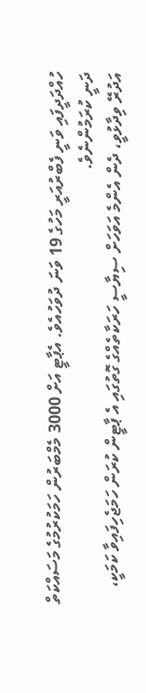ހުއްދަދީފައި ވަނީ ފެބްރުއަރީ މަހުގެ 19 ވަނަ ދުވަހުއެވެ. އެޕާޓީ އަށް 3000 މެމްބަރުން ހަމަކުރުމުގެ މަސައްކަތް ދަނީ ކުރަމުންނެވެ.
އަދުރޭ ވިދާޅުވީ، ދެން އެންމެ އަވަހަށް ސިޔާސީ ހަރަކާތެއްގެ ގޮތުގައި އެ ޕާޓީން ކުރަން ހަމަޖެހިފައިވާ ކަމަކީ،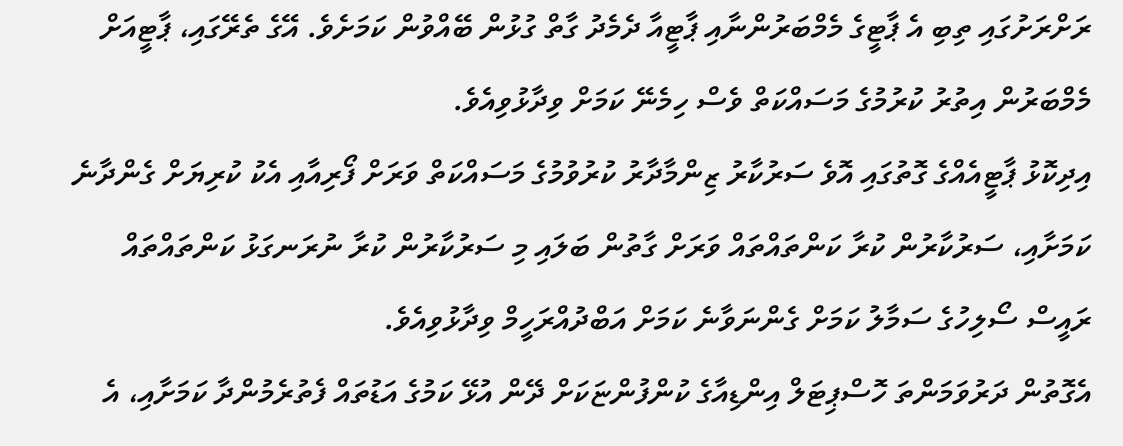ރަށްރަށުގައި ތިބި އެ ޕާޓީގެ މެމްބަރުންނާއި ޕާޓީއާ ދެމެދު ގާތް ގުޅުން ބޭއްވުން ކަމަށެވެ. އޭގެ ތެރޭގައި، ޕާޓީއަށް މެމްބަރުން އިތުރު ކުރުމުގެ މަސައްކަތް ވެސް ހިމެނޭ ކަމަށް ވިދާޅުވިއެވެ.
އިދިކޮޅު ޕާޓީއެއްގެ ގޮތުގައި އޮވެ ސަރުކާރު ޒިންމާދާރު ކުރުވުމުގެ މަސައްކަތް ވަރަށް ފޯރިއާއި އެކު ކުރިޔަށް ގެންދާނެ ކަމަށާއި، ސަރުކާރުން ކުރާ ކަންތައްތައް ވަރަށް ގާތުން ބަލައި މި ސަރުކާރުން ކުރާ ނުރަނގަޅު ކަންތައްތައް ރައީސް ސޯލިހުގެ ސަމާލު ކަމަށް ގެންނަވާނެ ކަމަށް އަބްދުއްރަހީމް ވިދާޅުވިއެވެ.
އެގޮތުން ދަރުވަމަންތަ ހޮސްޕިޓަލް އިންޑިއާގެ ކުންފުންޏަކަށް ދޭން އުޅޭ ކަމުގެ އަޑުތައް ފެތުރެމުންދާ ކަމަށާއި، އެ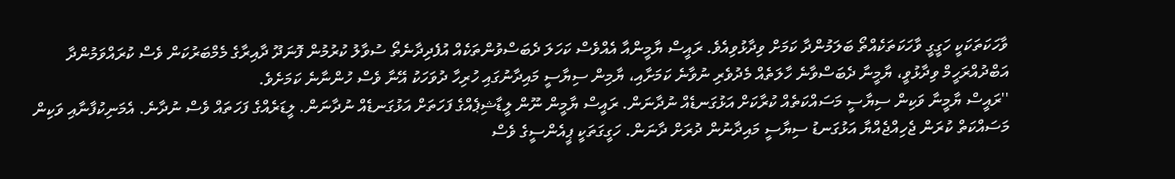ވާހަކަތަކަކީ ހަގީގީ ވާހަކަތަކެއްތޯ ބަލަމުންދާ ކަމަށް ވިދާޅުވިއެވެ. ރައީސް ޔާމީންއާ އެއްވެސް ކަހަލަ ދެބަސްވުންތަކެއް އުފެދިދާނެތޯ ސުވާލު ކުރުމުން ފޮނަދޫ ދާއިރާގެ މެމްބަރުކަން ވެސް ކުރައްވަމުންދާ އަބްދުއްރަހީމް ވިދާޅުވީ، ޔާމީނާ ދެބަސްވާނެ ހާލަތެއް މެދުވެރި ނުވާނެ ކަމަށާއި، ޔާމިން ސިޔާސީ މައިދާނުގައި ހުރިހާ ދުވަހަކު އޭނާ ވެސް ހުންނާނެ ކަމަށެވެ.
''ރައީސް ޔާމީނާ ވަކިން ސިޔާސީ މަސައްކަތެއް ކުރާކަށް އަޅުގަނޑެއް ނުދާނަން. ރައީސް ޔާމީން ނޫން ލީޑާޝިޕެއްގެ ފަހަތަށް އަޅުގަނޑެއް ނުދާނަން. ލީޑަރެއްގެ ފަހަތައް ވެސް ނުދާނެ. އެމަނިކުފާނާއި ވަކިން މަސައްކަތް ކުރަން ޖެހިއްޖެއްޔާ އަޅުގަނޑު ސިޔާސީ މައިދާނުން ދުރަށް ދާނަން. ހަގީގަތަކީ ޕީއެންސީގެ ވެސް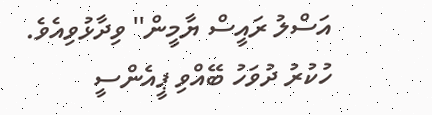އަސްލު ރައީސް ޔާމީން'' ވިދާޅުވިއެވެ.
ހުކުރު ދުވަހު ބޭއްވި ޕީއެންސީ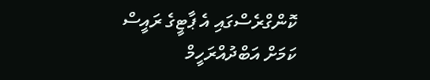ކޮންގްރެސްގައި އެ ޕާޓީގެ ރައީސް ކަމަށް އަބްދުއްރަހީމް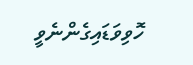ހޮވިވަޑައިގެންނެވީ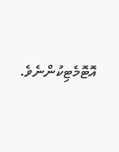އޮޓޮމެޓިކުންނެވެ.